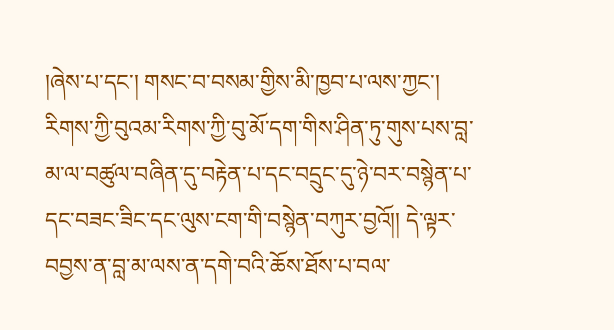།ཞེས་པ་དང་། གསང་བ་བསམ་གྱིས་མི་ཁྱབ་པ་ལས་ཀྱང་། རིགས་ཀྱི་བུའམ་རིགས་ཀྱི་བུ་མོ་དག་གིས་ཤིན་ཏུ་གུས་པས་བླ་མ་ལ་བཚུལ་བཞིན་དུ་བརྟེན་པ་དང་བདྲུང་དུ་ཉེ་བར་བསྙེན་པ་དང་བཟང་ཟིང་དང་ལུས་ངག་གི་བསྙེན་བཀུར་བྱའོ།། དེ་ལྟར་བབྱས་ན་བླ་མ་ལས་ན་དགེ་བའི་ཆོས་ཐོས་པ་བལ་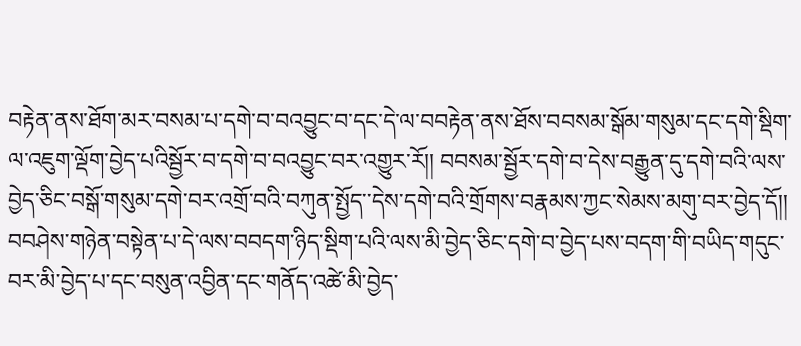བརྟེན་ནས་ཐོག་མར་བསམ་པ་དགེ་བ་བའབྱུང་བ་དང་དེ་ལ་བབརྟེན་ནས་ཐོས་བབསམ་སྒོམ་གསུམ་དང་དགེ་སྡིག་ལ་འཇུག་ལྡོག་བྱེད་པའིསྦྱོར་བ་དགེ་བ་བའབྱུང་བར་འགྱུར་རོ།། བབསམ་སྦྱོར་དགེ་བ་དེས་བརྒྱུན་དུ་དགེ་བའི་ལས་བྱེད་ཅིང་བསྒོ་གསུམ་དགེ་བར་འགྲོ་བའི་བཀུན་སྤྱོད་་དེས་དགེ་བའི་གྲོགས་བརྣམས་ཀྱང་སེམས་མགུ་བར་བྱེད་དོ།། བབཤེས་གཉེན་བསྟེན་པ་དེ་ལས་བབདག་ཉིད་སྡིག་པའི་ལས་མི་བྱེད་ཅིང་དགེ་བ་བྱེད་པས་བདག་གི་བཡིད་གདུང་བར་མི་བྱེད་པ་དང་བསུན་འབྱིན་དང་གནོད་འཚེ་མི་བྱེད་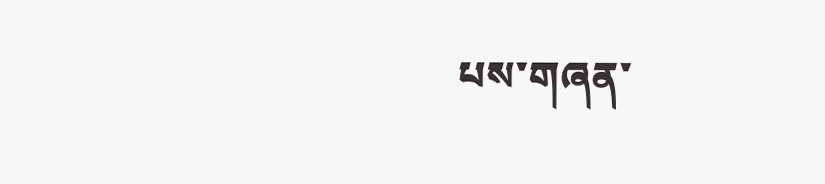པས་གཞན་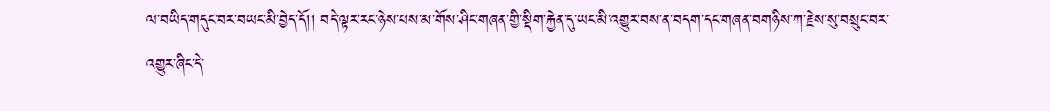ལ་བཡིད་གདུང་བར་བཡང་མི་བྱེད་དོ།། བདེ་ལྟར་རང་ཉེས་པས་མ་གོས་ཤིང་གཞན་གྱི་སྡིག་རྐྱེན་དུ་ཡང་མི་འགྱུར་བས་ན་བདག་དང་གཞན་བགཉིས་ཀ་རྗེས་སུ་བསྲུང་བར་འགྱུར་ཞིང་དེ་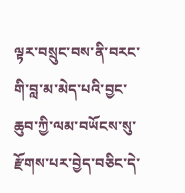ལྟར་བསྲུང་བས་ནི་བརང་གི་བླ་མ་མེད་པའི་བྱང་ཆུབ་ཀྱི་ལམ་བཡོངས་སུ་རྫོགས་པར་བྱེད་བཅིང་དེ་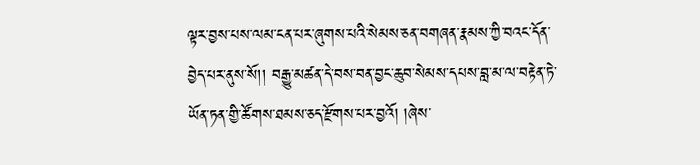ལྟར་བྱས་པས་ལམ་ངན་པར་ཞུགས་པའི་སེམས་ཅན་བགཞན་རྣམས་ཀྱི་བའང་དོན་བྱེད་པར་ནུས་སོ།། བརྒྱུ་མཚན་དེ་བས་བན་བྱང་ཆུབ་སེམས་དཔས་བླ་མ་ལ་བརྟེན་ཏེ་ཡོན་ཏན་གྱི་ཚོགས་ཐམས་ཅད་རྫོགས་པར་བྱའོ། །ཞེས་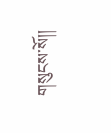གསུངས་སོ།།